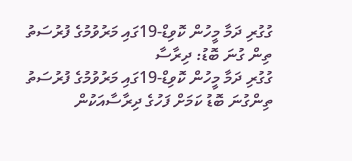ގުގުރި ދަމާ މީހުން ކޮވިޑް-19ގައި މަރުވުމުގެ ފުރުސަތު ތިން ގުނަ ބޮޑު: ދިރާސާ
ގުގުރި ދަމާ މީހުން ކޮވިޑް-19ގައި މަރުވުމުގެ ފުރުސަތު ތިންގުނަ ބޮޑު ކަމަށް ފަހުގެ ދިރާސާއަކުން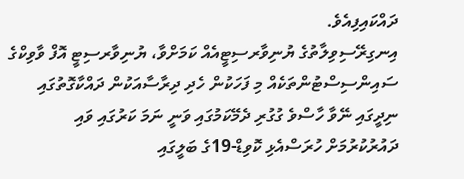ދައްކައިފިއެވެ.
އިނގިރޭސިވިލާތުގެ ޔުނިވާރސިޓީއެއް ކަމަށްވާ، ޔުނިވާރސިޓީ އޮފް ވާވިކްގެ ސައިންސިސްޓުންތަކެއް މި ފަހަކުން ހެދި ދިރާސާއަކުން ދައްކާގޮތުގައި ނިދީގައި ނޭވާ ހާސްވެ ގުގުރި ދެމޭކަމުގައި ވަނީ ނަމަ ކަރުގައި ވައި ދައުރުކުރުމަށް ހުރަސްއެޅި ކޮވިޑް-19ގެ ބަލީގައި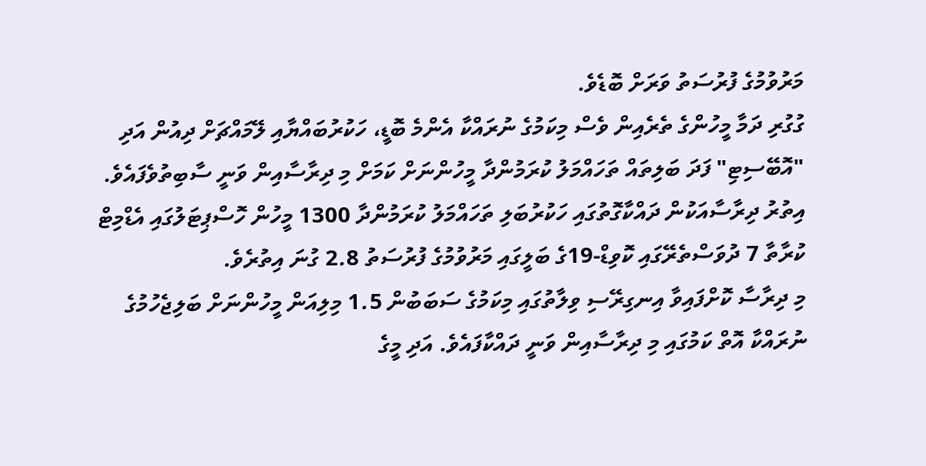މަރުވުމުގެ ފުރުސަތު ވަރަށް ބޮޑެވެ.
ގުގުރި ދަމާ މީހުންގެ ތެރެއިން ވެސް މިކަމުގެ ނުރައްކާ އެންމެ ބޮޑީ، ހަކުރުބައްޔާއި ލޭމައްޗަށް ދިއުން އަދި "އޮބޭސިޓި" ފަދަ ބަލިތައް ތަހައްމަލު ކުރަމުންދާ މީހުންނަށް ކަމަށް މި ދިރާސާއިން ވަނީ ސާބިތުވެފައެވެ.
އިތުރު ދިރާސާއަކުން ދައްކާގޮތުގައި ހަކުރުބަލި ތަހައްމަލު ކުރަމުންދާ 1300 މީހުން ހޮސްޕިޓަލުގައި އެޑްމިޓް ކުރާތާ 7 ދުވަސްތެރޭގައި ކޮވިޑް-19ގެ ބަލީގައި މަރުވުމުގެ ފުރުސަތު 2.8 ގުނަ އިތުރެވެ.
މި ދިރާސާ ކޮށްފައިވާ އިނގިރޭސި ވިލާތުގައި މިކަމުގެ ސަބަބުން 1.5 މިލިއަން މީހުންނަށް ބަލިޖެހުމުގެ ނުރައްކާ އޮތް ކަމުގައި މި ދިރާސާއިން ވަނީ ދައްކާފައެވެ. އަދި މީގެ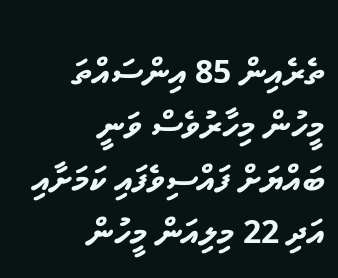ތެރެއިން 85 އިންސައްތަ މީހުން މިހާރުވެސް ވަނީ ބައްޔަށް ފައްސިވެފައި ކަމަށާއި އަދި 22 މިލިއަން މީހުން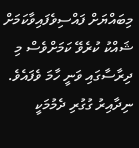މިބައްޔަށް ފައްސިވެފައިވާކަމަށް ޝައްކު ކުރެވޭ ކަމަށްވެސް މި ދިރާސާގައި ވަނީ ހާމަ ވެފައެވެ.
ނިދާއިރު ގުގުރި ދެމުމަކީ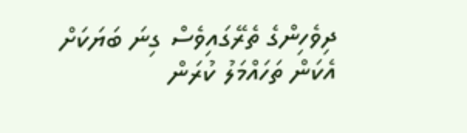ދިވެހިންގެ ތެރޭގައިވެސް ގިނަ ބަޔަކަށް އެކަން ތަހައްމަލު ކުރަން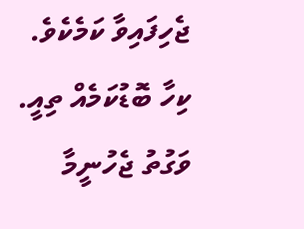ޖެހިފައިވާ ކަމެކެވެ.
ކިހާ ބޮޑުކަމެއް ތިއީ. ވަގުތު ޖެހުނީމާ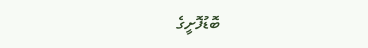ބޮޑުފޮށީގެ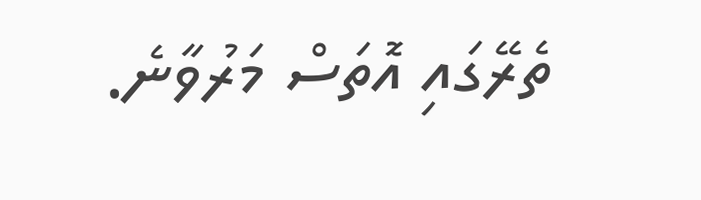ތެރޭގައި އޮތަސް މަރުވާނެ.